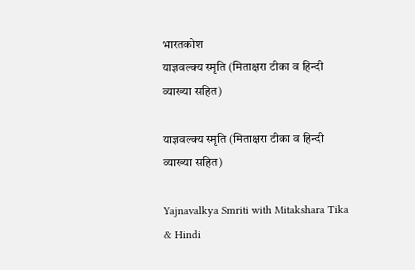भारतकोश
याज्ञवल्क्य स्मृति (मिताक्षरा टीका व हिन्दी व्याख्या सहित)

याज्ञवल्क्य स्मृति (मिताक्षरा टीका व हिन्दी व्याख्या सहित)

Yajnavalkya Smriti with Mitakshara Tika & Hindi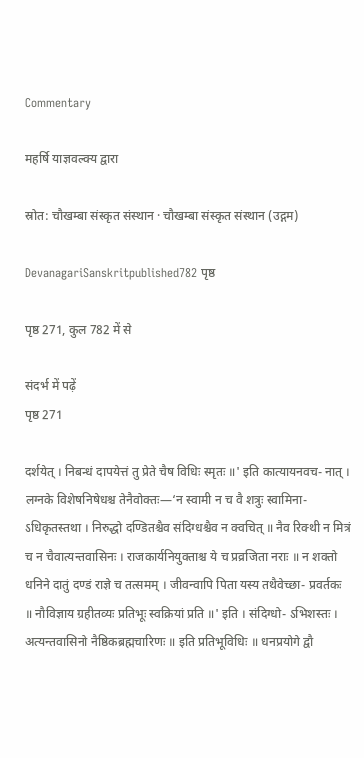Commentary

महर्षि याज्ञवल्क्य द्वारा

स्रोत: चौखम्बा संस्कृत संस्थान · चौखम्बा संस्कृत संस्थान (उद्गम)

DevanagariSanskritpublished782 पृष्ठ

पृष्ठ 271, कुल 782 में से

संदर्भ में पढ़ें
पृष्ठ 271

दर्शयेत् । निबन्धं दापयेत्तं तु प्रेते चैष विधिः स्मृतः ॥' इति कात्यायनवच- नात् । लग्नके विशेषनिषेधश्च तेनैवोक्तः—‘न स्वामी न च वै शत्रुः स्वामिना- ऽधिकृतस्तथा । निरुद्धो दण्डितश्चैव संदिग्धश्चैव न क्वचित् ॥ नैव रिक्थी न मित्रं च न चैवात्यन्तवासिनः । राजकार्यनियुक्ताश्च ये च प्रव्रजिता नराः ॥ न शक्तो धनिने दातुं दण्डं राज्ञे च तत्समम् । जीवन्वापि पिता यस्य तथैवेच्छा- प्रवर्तकः ॥ नौविज्ञाय ग्रहीतव्यः प्रतिभूः स्वक्रियां प्रति ॥' इति । संदिग्धो- ऽभिशस्तः । अत्यन्तवासिनो नैष्ठिकब्रह्मचारिणः ॥ इति प्रतिभूविधिः ॥ धनप्रयोगे द्वौ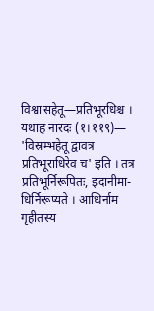विश्वासहेतू—प्रतिभूरधिश्च । यथाह नारदः (१।११९)— 'विस्रम्भहेतू द्वावत्र प्रतिभूराधिरेव च' इति । तत्र प्रतिभूर्निरूपितः, इदानीमा- धिर्निरूप्यते । आधिर्नाम गृहीतस्य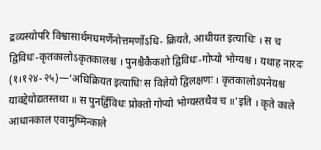द्रव्यस्योपरि विश्वासार्थमधमर्णेनोत्तमर्णोऽधि- क्रियते, आधीयत इत्याधिः । स च द्विविधः-कृतकालोऽकृतकालश्च । पुनश्चैकैकशो द्विविधः-गोप्यो भोग्यश्च । यथाह नारदः (१।१२४-२५)—‘अधिक्रियत इत्याधिः स विज्ञेयो द्विलक्षणः । कृतकालोऽपनेयश्च यावद्देयोद्यतस्तथा ॥ स पुनर्द्विविधः प्रोक्तो गोप्यो भोग्यस्तथैव च ॥'इति । कृते काले आधानकाल एवामुष्मिन्काले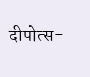दीपोत्स-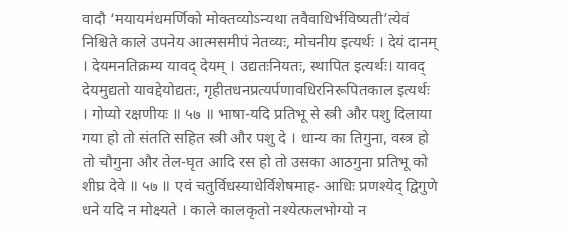वादौ ‘मयायम॑धमर्णिको मोक्तव्योऽन्यथा तवैवाधिर्भविष्यती’त्येवं निश्चिते काले उपनेय आत्मसमीपं नेतव्यः, मोचनीय इत्यर्थः । देयं दानम् । देयमनतिक्रम्य यावद् देयम् । उद्यतःनियतः, स्थापित इत्यर्थः। यावद् देयमुद्यतो यावद्देयोद्यतः, गृहीतधनप्रत्यर्पणावधिरनिरूपितकाल इत्यर्थः । गोप्यो रक्षणीयः ॥ ५७ ॥ भाषा-यदि प्रतिभू से स्त्री और पशु दिलाया गया हो तो संतति सहित स्त्री और पशु दे । धान्य का तिगुना, वस्त्र हो तो चौगुना और तेल-घृत आदि रस हो तो उसका आठगुना प्रतिभू को शीघ्र देवे ॥ ५७ ॥ एवं चतुर्विधस्याधेर्विशेषमाह- आधिः प्रणश्येद् द्विगुणे धने यदि न मोक्ष्यते । काले कालकृतो नश्येत्फलभोग्यो न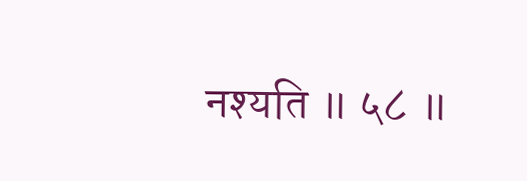नश्यति ॥ ५८ ॥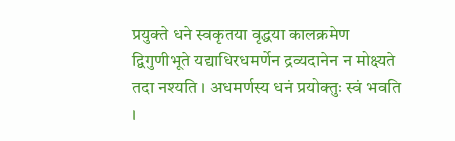प्रयुक्ते धने स्वकृतया वृद्धया कालक्रमेण द्विगुणीभूते यद्याधिरधमर्णेन द्रव्यदानेन न मोक्ष्यते तदा नश्यति । अधमर्णस्य धनं प्रयोक्तुः स्वं भवति ।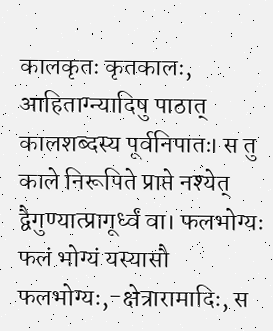कालकृतः कृतकालः, आहिताग्न्यादिषु पाठात् कालशब्दस्य पूर्वनिपातः। स तु काले निरूपिते प्राप्ते नश्येत् द्वैगुण्यात्प्रागूर्ध्वं वा। फलभोग्यः फलं भोग्यं यस्यासौ फलभोग्यः,-क्षेत्रारामादिः, स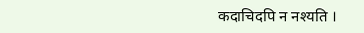कदाचिदपि न नश्यति ।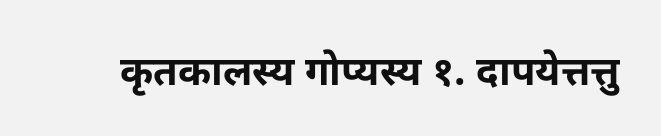कृतकालस्य गोप्यस्य १. दापयेत्तत्तु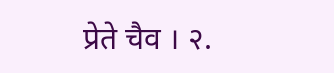प्रेते चैव । २.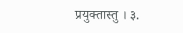प्रयुक्तास्तु । ३.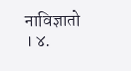नाविज्ञातो । ४.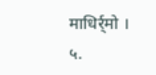माधिर्र्मो । ५.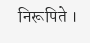निरूपिते ।